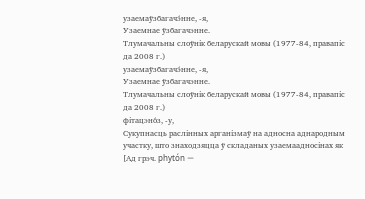узаемаўзбагачэ́нне, ‑я,
Узаемнае ўзбагачэнне.
Тлумачальны слоўнік беларускай мовы (1977-84, правапіс да 2008 г.)
узаемаўзбагачэ́нне, ‑я,
Узаемнае ўзбагачэнне.
Тлумачальны слоўнік беларускай мовы (1977-84, правапіс да 2008 г.)
фітацэно́з, ‑у,
Сукупнасць раслінных арганізмаў на адносна аднародным участку, што знаходзяцца ў складаных узаемаадносінах як
[Ад грэч. phytón —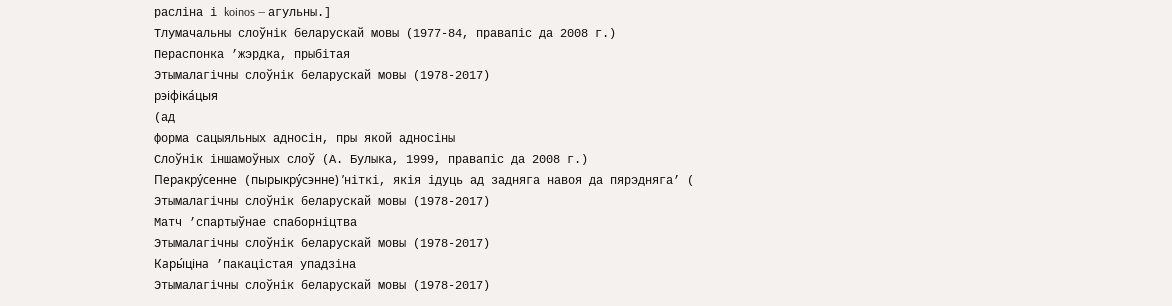расліна і koinos — агульны.]
Тлумачальны слоўнік беларускай мовы (1977-84, правапіс да 2008 г.)
Пераспонка ’жэрдка, прыбітая
Этымалагічны слоўнік беларускай мовы (1978-2017)
рэіфіка́цыя
(ад
форма сацыяльных адносін, пры якой адносіны
Слоўнік іншамоўных слоў (А. Булыка, 1999, правапіс да 2008 г.)
Перакру́сенне (пырыкру́сэнне) ’ніткі, якія ідуць ад задняга навоя да пярэдняга’ (
Этымалагічны слоўнік беларускай мовы (1978-2017)
Матч ’спартыўнае спаборніцтва
Этымалагічны слоўнік беларускай мовы (1978-2017)
Кары́ціна ’пакацістая упадзіна
Этымалагічны слоўнік беларускай мовы (1978-2017)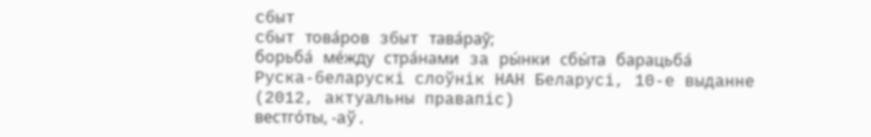сбыт
сбыт това́ров збыт тава́раў;
борьба́ ме́жду стра́нами за ры́нки сбы́та барацьба́
Руска-беларускі слоўнік НАН Беларусі, 10-е выданне (2012, актуальны правапіс)
вестго́ты, ‑аў.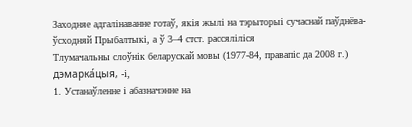Заходняе адгалінаванне готаў, якія жылі на тэрыторыі сучаснай паўднёва-ўсходняй Прыбалтыкі, а ў 3–4 стст. рассяліліся
Тлумачальны слоўнік беларускай мовы (1977-84, правапіс да 2008 г.)
дэмарка́цыя, ‑і,
1. Устанаўленне і абазначэнне на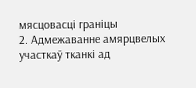мясцовасці граніцы
2. Адмежаванне амярцвелых участкаў тканкі ад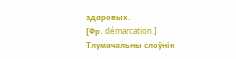здаровых.
[Фр. démarcation.]
Тлумачальны слоўнік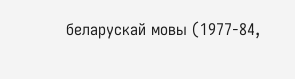беларускай мовы (1977-84,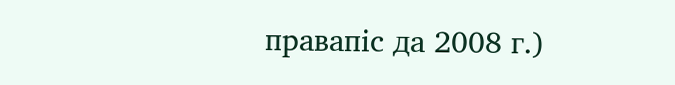правапіс да 2008 г.)